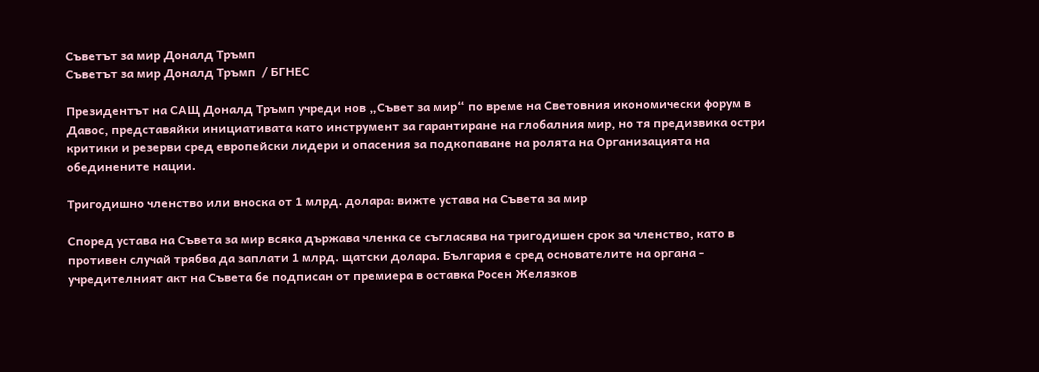Съветът за мир Доналд Тръмп
Съветът за мир Доналд Тръмп  / БГНЕС

Президентът на САЩ Доналд Тръмп учреди нов „Съвет за мир“ по време на Световния икономически форум в Давос, представяйки инициативата като инструмент за гарантиране на глобалния мир, но тя предизвика остри критики и резерви сред европейски лидери и опасения за подкопаване на ролята на Организацията на обединените нации.

Тригодишно членство или вноска от 1 млрд. долара: вижте устава на Съвета за мир

Според устава на Съвета за мир всяка държава членка се съгласява на тригодишен срок за членство, като в противен случай трябва да заплати 1 млрд. щатски долара. България е сред основателите на органа - учредителният акт на Съвета бе подписан от премиера в оставка Росен Желязков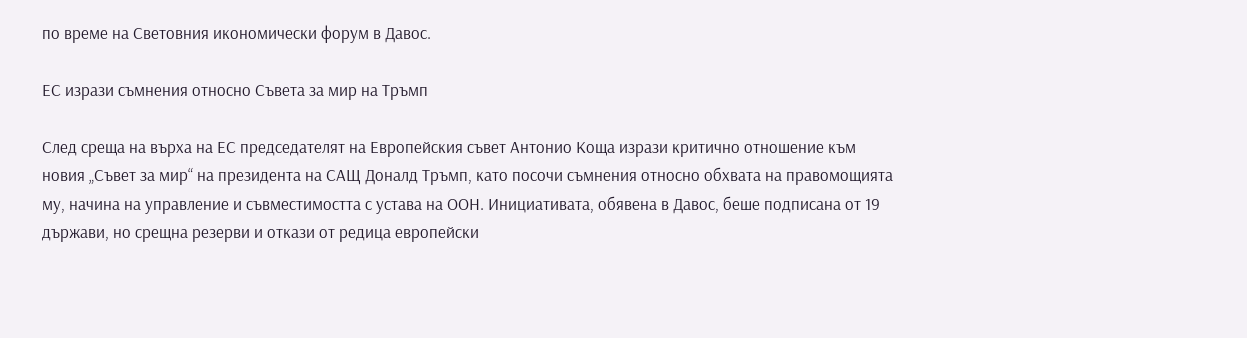по време на Световния икономически форум в Давос.

ЕС изрази съмнения относно Съвета за мир на Тръмп

След среща на върха на ЕС председателят на Европейския съвет Антонио Коща изрази критично отношение към новия „Съвет за мир“ на президента на САЩ Доналд Тръмп, като посочи съмнения относно обхвата на правомощията му, начина на управление и съвместимостта с устава на ООН. Инициативата, обявена в Давос, беше подписана от 19 държави, но срещна резерви и откази от редица европейски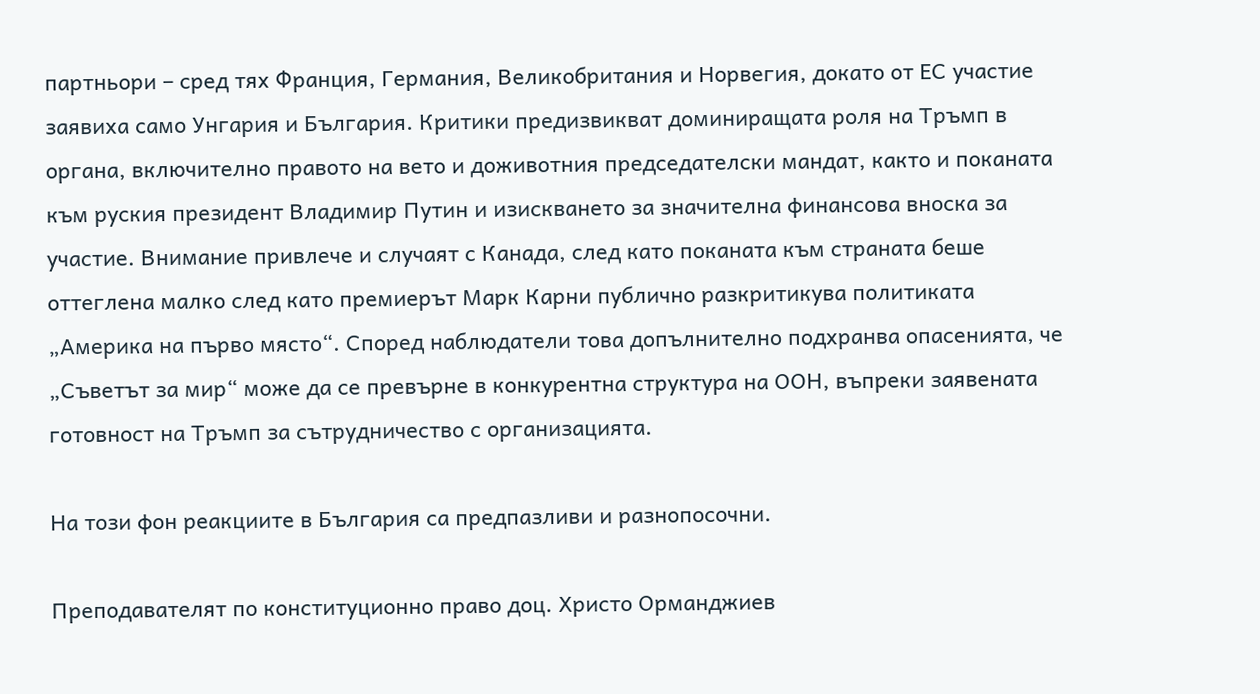партньори – сред тях Франция, Германия, Великобритания и Норвегия, докато от ЕС участие заявиха само Унгария и България. Критики предизвикват доминиращата роля на Тръмп в органа, включително правото на вето и доживотния председателски мандат, както и поканата към руския президент Владимир Путин и изискването за значителна финансова вноска за участие. Внимание привлече и случаят с Канада, след като поканата към страната беше оттеглена малко след като премиерът Марк Карни публично разкритикува политиката „Америка на първо място“. Според наблюдатели това допълнително подхранва опасенията, че „Съветът за мир“ може да се превърне в конкурентна структура на ООН, въпреки заявената готовност на Тръмп за сътрудничество с организацията.

На този фон реакциите в България са предпазливи и разнопосочни.

Преподавателят по конституционно право доц. Христо Орманджиев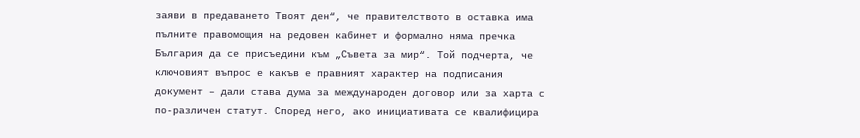заяви в предаването Твоят ден“, че правителството в оставка има пълните правомощия на редовен кабинет и формално няма пречка България да се присъедини към „Съвета за мир“. Той подчерта, че ключовият въпрос е какъв е правният характер на подписания документ – дали става дума за международен договор или за харта с по-различен статут. Според него, ако инициативата се квалифицира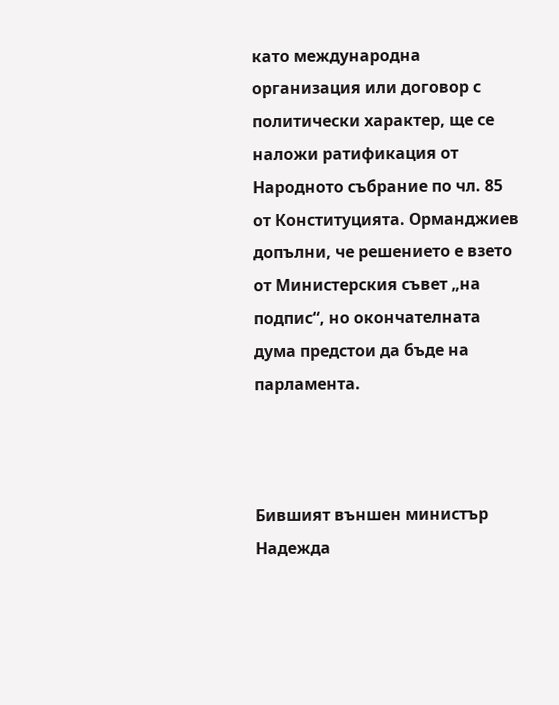като международна организация или договор с политически характер, ще се наложи ратификация от Народното събрание по чл. 85 от Конституцията. Орманджиев допълни, че решението е взето от Министерския съвет „на подпис“, но окончателната дума предстои да бъде на парламента.



Бившият външен министър Надежда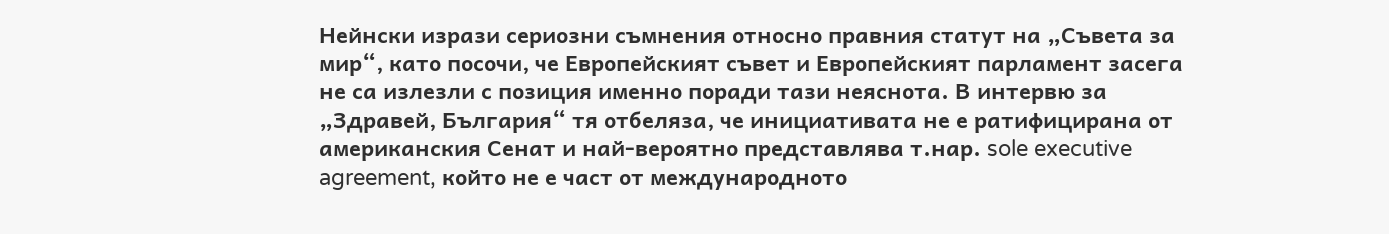Нейнски изрази сериозни съмнения относно правния статут на „Съвета за мир“, като посочи, че Европейският съвет и Европейският парламент засега не са излезли с позиция именно поради тази неяснота. В интервю за „Здравей, България“ тя отбеляза, че инициативата не е ратифицирана от американския Сенат и най-вероятно представлява т.нар. sole executive agreement, който не е част от международното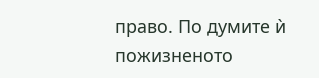право. По думите ѝ пожизненото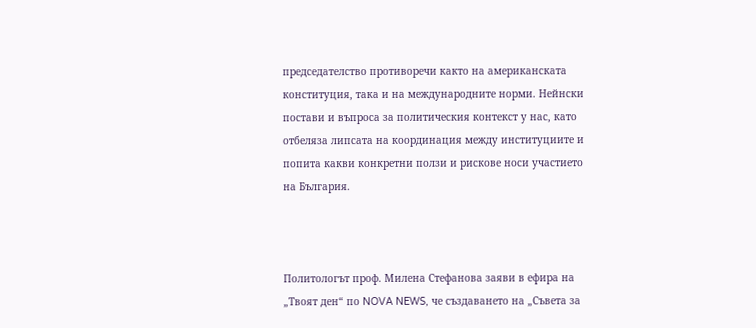председателство противоречи както на американската конституция, така и на международните норми. Нейнски постави и въпроса за политическия контекст у нас, като отбеляза липсата на координация между институциите и попита какви конкретни ползи и рискове носи участието на България.



Политологът проф. Милена Стефанова заяви в ефира на „Твоят ден“ по NOVA NEWS, че създаването на „Съвета за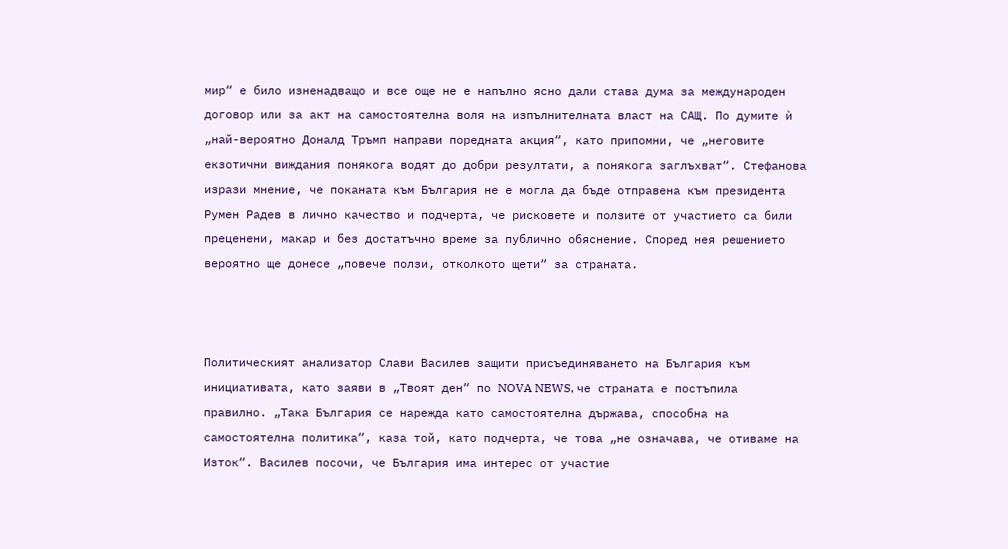мир“ е било изненадващо и все още не е напълно ясно дали става дума за международен договор или за акт на самостоятелна воля на изпълнителната власт на САЩ. По думите ѝ „най-вероятно Доналд Тръмп направи поредната акция“, като припомни, че „неговите екзотични виждания понякога водят до добри резултати, а понякога заглъхват“. Стефанова изрази мнение, че поканата към България не е могла да бъде отправена към президента Румен Радев в лично качество и подчерта, че рисковете и ползите от участието са били преценени, макар и без достатъчно време за публично обяснение. Според нея решението вероятно ще донесе „повече ползи, отколкото щети“ за страната.



Политическият анализатор Слави Василев защити присъединяването на България към инициативата, като заяви в „Твоят ден“ по NOVA NEWS, че страната е постъпила правилно. „Така България се нарежда като самостоятелна държава, способна на самостоятелна политика“, каза той, като подчерта, че това „не означава, че отиваме на Изток“. Василев посочи, че България има интерес от участие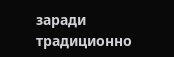заради традиционно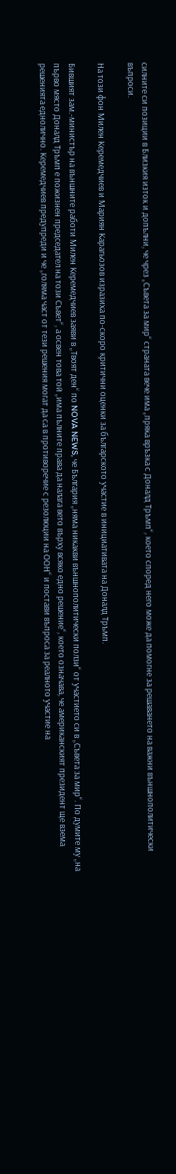силните си позиции в Близкия изток и допълни, че чрез „Съвета за мир“ страната вече има „пряка връзка с Доналд Тръмп“, което според него може да помогне за решаването на важни външнополитически въпроси.

На този фон Милен Керемедчиев и Мариян Карагьозов изразиха по-скоро критични оценки за българското участие в инициативата на Доналд Тръмп.

Бившият зам.-министър на външните работи Милен Керемедчиев заяви в „Твоят ден“ по NOVA NEWS, че България „няма никакви външнополитически ползи“ от участието си в „Съвета за мир“. По думите му „на първо място Доналд Тръмп е пожизнен председател на този Съвет“, а освен това той „има пълните права да налага вето върху всяко едно решение“, което означава, че американският президент ще взема решенията еднолично. Керемедчиев предупреди и че „голяма част от тези решения могат да са в противоречие с резолюции на ООН“ и постави въпроса за реалното участие на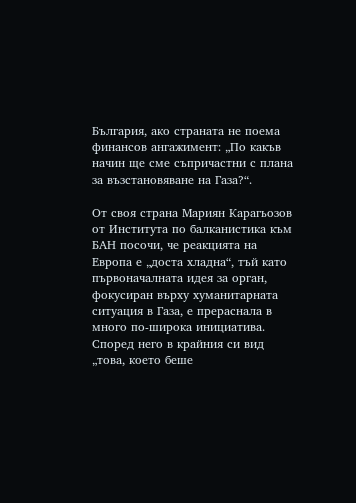България, ако страната не поема финансов ангажимент: „По какъв начин ще сме съпричастни с плана за възстановяване на Газа?“.

От своя страна Мариян Карагьозов от Института по балканистика към БАН посочи, че реакцията на Европа е „доста хладна“, тъй като първоначалната идея за орган, фокусиран върху хуманитарната ситуация в Газа, е прераснала в много по-широка инициатива. Според него в крайния си вид „това, което беше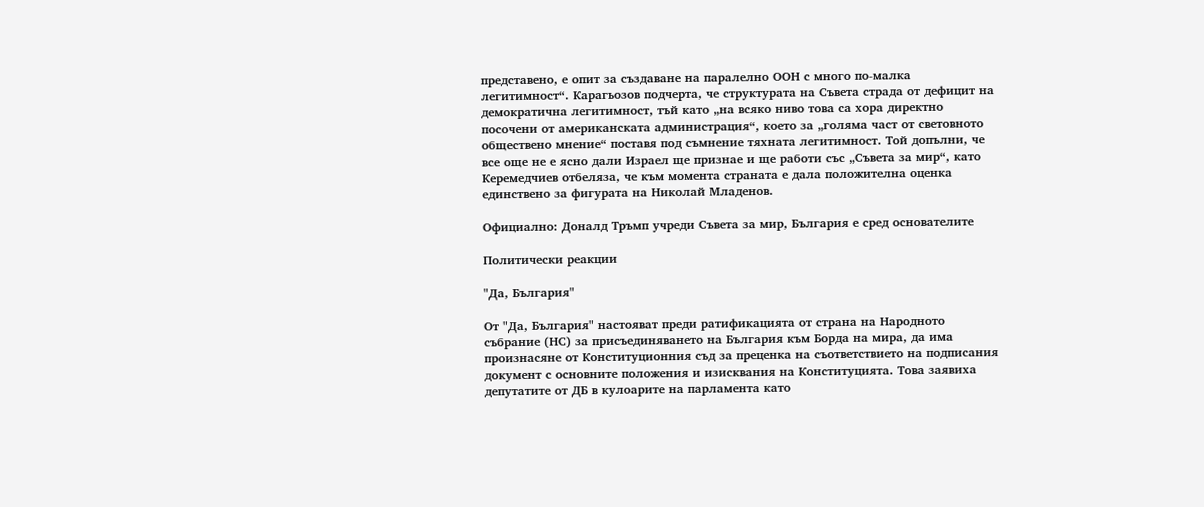представено, е опит за създаване на паралелно ООН с много по-малка легитимност“. Карагьозов подчерта, че структурата на Съвета страда от дефицит на демократична легитимност, тъй като „на всяко ниво това са хора директно посочени от американската администрация“, което за „голяма част от световното обществено мнение“ поставя под съмнение тяхната легитимност. Той допълни, че все още не е ясно дали Израел ще признае и ще работи със „Съвета за мир“, като Керемедчиев отбеляза, че към момента страната е дала положителна оценка единствено за фигурата на Николай Младенов.

Официално: Доналд Тръмп учреди Съвета за мир, България е сред основателите

Политически реакции

"Да, България"

От "Да, България" настояват преди ратификацията от страна на Народното събрание (НС) за присъединяването на България към Борда на мира, да има произнасяне от Конституционния съд за преценка на съответствието на подписания документ с основните положения и изисквания на Конституцията. Това заявиха депутатите от ДБ в кулоарите на парламента като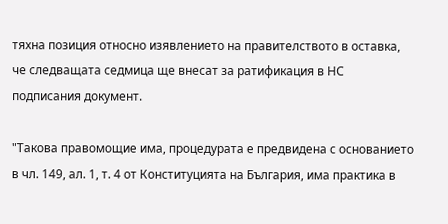тяхна позиция относно изявлението на правителството в оставка, че следващата седмица ще внесат за ратификация в НС подписания документ.

"Такова правомощие има, процедурата е предвидена с основанието в чл. 149, ал. 1, т. 4 от Конституцията на България, има практика в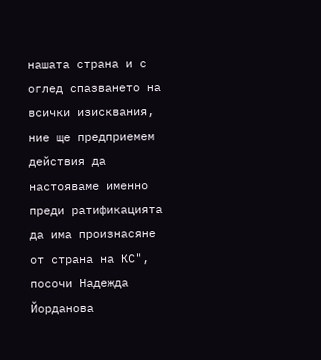нашата страна и с оглед спазването на всички изисквания, ние ще предприемем действия да настояваме именно преди ратификацията да има произнасяне от страна на КС", посочи Надежда Йорданова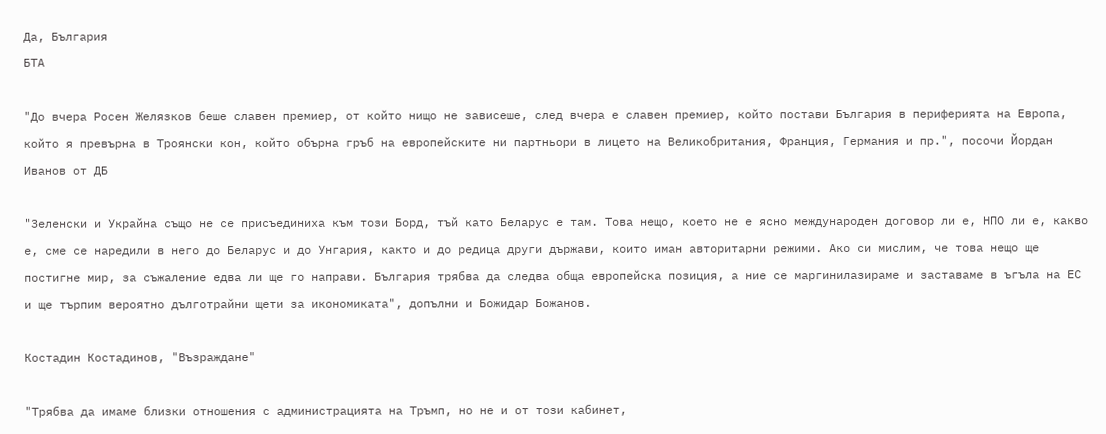Да, България
БТА

"До вчера Росен Желязков беше славен премиер, от който нищо не зависеше, след вчера е славен премиер, който постави България в периферията на Европа, който я превърна в Троянски кон, който обърна гръб на европейските ни партньори в лицето на Великобритания, Франция, Германия и пр.", посочи Йордан Иванов от ДБ

"Зеленски и Украйна също не се присъединиха към този Борд, тъй като Беларус е там. Това нещо, което не е ясно международен договор ли е, НПО ли е, какво е, сме се наредили в него до Беларус и до Унгария, както и до редица други държави, които иман авторитарни режими. Ако си мислим, че това нещо ще постигне мир, за съжаление едва ли ще го направи. България трябва да следва обща европейска позиция, а ние се маргинилазираме и заставаме в ъгъла на ЕС и ще търпим вероятно дълготрайни щети за икономиката", допълни и Божидар Божанов.

Костадин Костадинов, "Възраждане"

"Трябва да имаме близки отношения с администрацията на Тръмп, но не и от този кабинет,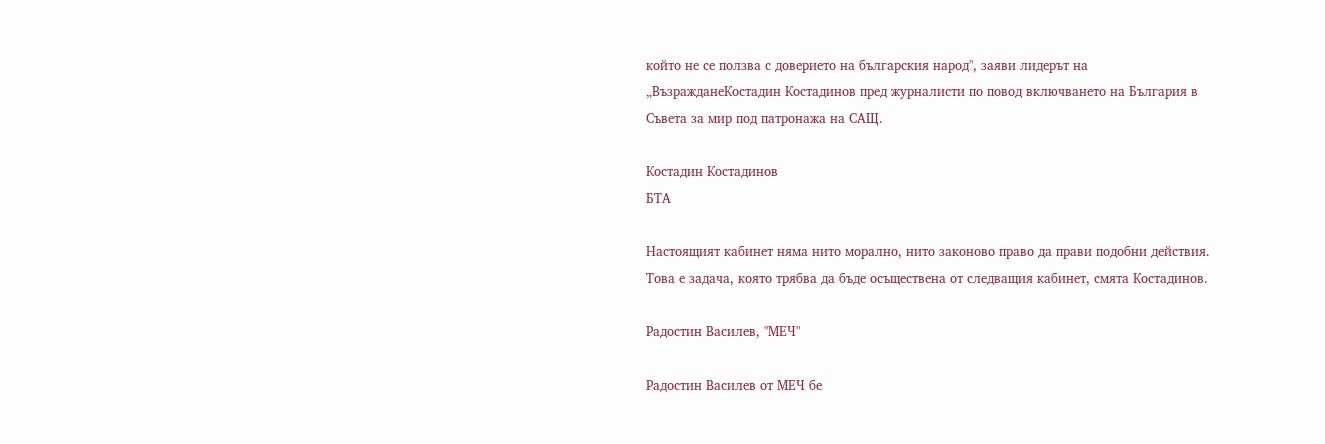който не се ползва с доверието на българския народ", заяви лидерът на „ВъзражданеКостадин Костадинов пред журналисти по повод включването на България в Съвета за мир под патронажа на САЩ.

Костадин Костадинов
БТА

Настоящият кабинет няма нито морално, нито законово право да прави подобни действия. Това е задача, която трябва да бъде осъществена от следващия кабинет, смята Костадинов.

Радостин Василев, "МЕЧ"

Радостин Василев от МЕЧ бе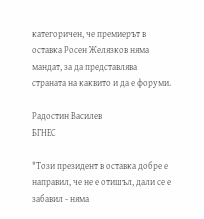категоричен, че премиерът в оставка Росен Желязков няма мандат, за да представлява страната на каквито и да е форуми.

Радостин Василев
БГНЕС

"Този президент в оставка добре е направил, че не е отишъл, дали се е забавил - няма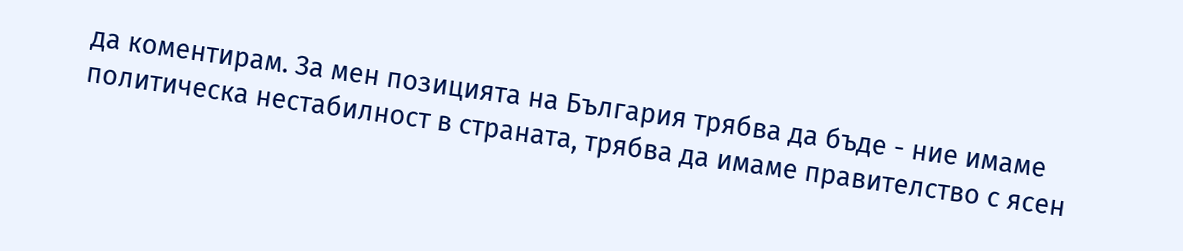да коментирам. За мен позицията на България трябва да бъде - ние имаме политическа нестабилност в страната, трябва да имаме правителство с ясен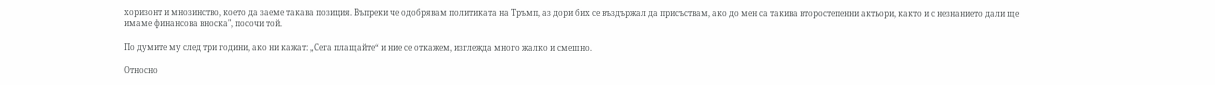хоризонт и мнозинство, което да заеме такава позиция. Въпреки че одобрявам политиката на Тръмп, аз дори бих се въздържал да присъствам, ако до мен са такива второстепенни актьори, както и с незнанието дали ще имаме финансова вноска", посочи той.

По думите му след три години, ако ни кажат: „Сега плащайте“ и ние се откажем, изглежда много жалко и смешно.

Относно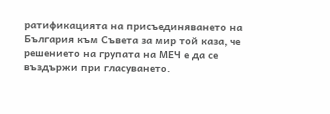ратификацията на присъединяването на България към Съвета за мир той каза, че решението на групата на МЕЧ е да се въздържи при гласуването.